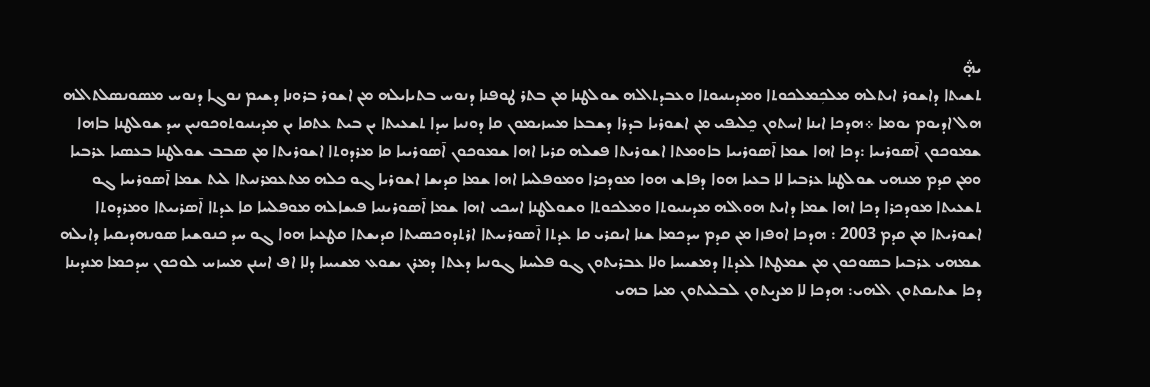ܞ
ܬܫܝܬܐ ܕܐܫܘܪ ܐܝܬܠܗ ܡܠܟܼܡܠܟܘܬܐ ܘܡܕܝܢܝܘܬܐ ܘܥܒܕܬܐܠܗ ܫܘܠܛܢܐ ܡܢ ܒܬܪ ܛܘܦܢܐ ܕܢܘܚ ܒܬܝܐܝܠܗ ܡܢ ܐܫܘܪ ܒܪܘܢܐ ܕܫܝܡ ܢܘܓܐ ܕܢܘܚ ܡܤܘܢܤܠܬܐܠܗ ܗܠ ܐܕܝܘܡ ܝܘܡܐ ܀ܗܕܟܐ ܐܝܢܐ ܐܚܬܘܢ ܟ̰ܠܝܦܝ ܡܢ ܐܫܘܪܝܐ ܒܕܪܐ ܕܫܒܥܐ ܡܚܙܝܡܘܢ ܩܐ ܕܘܢܝܐ ܚܕܐ ܬܫܥܝܬܐ ܝܢ ܒܝܬ ܥܬܩܐ ܝܢ ܡܕܝܢܝܘܬܘܟܘܢܝܢ ܚܕ ܫܘܠܛܢܐ ܒܐܗܐ ܫܡܘܟܘܢ ܐ̄ܤܘܪܝܝܐ :ܕܟܐ ܐܗܐ ܫܡܐ ܐ̄ܤܘܪܝܝܐ ܒܐܘܡܬܐ ܐܫܘܪܝܬܐ ܦܫܠܗ ܩܪܝܐ ܐܗܐ ܫܡܘܟܘܢ ܐ̄ܤܘܪܝܝܐ ܩܐ ܡܪܕܘܬܐ ܐܫܘܪܝܬܐ ܡܢ ܤܒܒ ܫܘܠܛܢܐ ܒܥܣܝܐ ܥܪܒܝܐ ܘܡܢ ܩܕܡ ܡܢܗܝ ܫܘܠܛܢܐ ܥܪܒܝܐ ܠܐ ܒܥܝܐ ܗܘܐ ܕܦܐܫ ܗܘܐ ܡܘܕܟܪܐ ܘܡܘܦܠܚܐ ܐܗܐ ܫܡܐ ܩܕܝܫܐ ܐܫܘܪܝܐ ܓܘ ܟܠܗ ܡܬܥܡܪܢܝܬܐ ܠܝܬ ܫܡܐ ܐ̄ܤܘܪܝܝܐ ܓܘ ܬܫܥܝܬܐ ܡܘܕܟܪܐ ܕܟܐ ܐܗܐ ܫܡܐ ܕܐܝܬ ܗܘܐܠܗ ܡܕܝܢܝܘܬܐ ܘܡܠܟܘܬܐ ܘܫܘܠܛܢܐ ܐܚܟܝ ܐܗܐ ܫܡܐ ܐ̄ܤܘܪܝܢܝܐ ܦܝܫܐܠܗ ܡܘܦܠܚܐ ܩܐ ܥܕܬܐ ܐ̄ܣܪܝܝܬܐ ܘܡܪܕܘܬܐ ܐܫܘܪܝܬܐ ܡܢ ܩܕܡ 2003 : ܗܕܟܐ ܐܘܦܙܐ ܡܢ ܩܕܡ ܚܕܟܡܐ ܫܢܐ ܐܝܩܪܝ ܩܐ ܥܕܬܐ ܐ̄ܤܘܪܝܝܬܐ ܐܪܬܕܘܟܤܝܬܐ ܩܕܝܫܬܐ ܩܛܥܝܐ ܗܘܐ ܓܘ ܚܕ ܟܢܘܫܝܐ ܤܘܢܗܕܝܩܝܐ ܕܐܝܠܗ ܫܡܗܝ ܥܪܒܝܐ ܒܤܘܟܘܢ ܡܢ ܫܡܛܬܐ ܠܥܕܬܐ ܕܡܫܝܚܐ ܘܠܐ ܥܒܪܝܬܘܢ ܓܘ ܦܠܚܢܐ ܓܘܢܝܐ ܕܥܬܐ ܕܡܪܢ ܝܫܘܥ ܡܫܝܚܐ ܕܠܐ ܐܦ ܐܚܢܢ ܡܚܙܚ ܠܘܟܘܢ ܚܕܟܡܐ ܡܢܕܝܢܐ ܕܟܐ ܫܬܝܩܬܘܢ ܐܠܗܝ: ܗܕܟܐ ܠܐ ܡܨܝܬܘܢ ܠܒܠܝܬܘܢ ܡܝܐ ܒܗܝ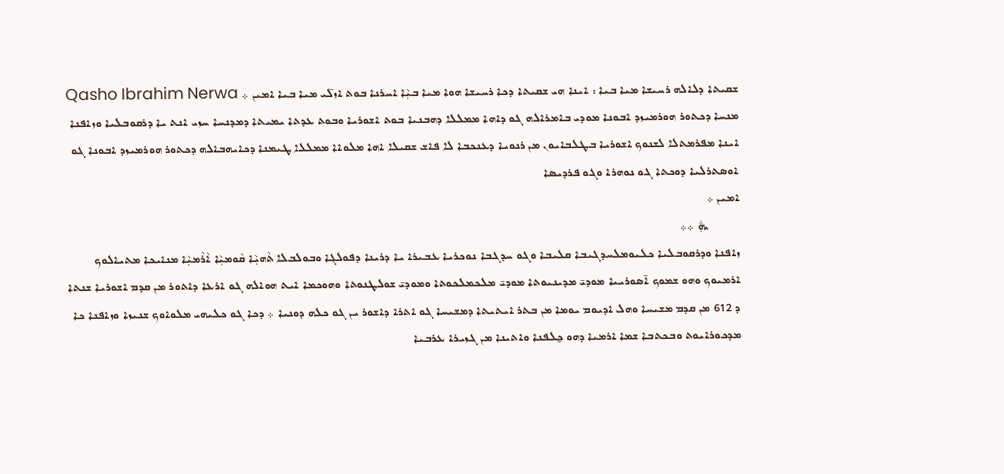ܫܩܝܬܐ ܕܠܐܠܗ ܪܚܝܫܐ ܡܝܐ ܒܝܐ : ܐܝܢܐ ܗܝ ܫܩܝܬܐ ܕܟܐ ܪܚܝܫܐ ܗܘܐ ܡܝܐ ܒܝܼܵܐ ܐܚܪܢܐ ܒܘܬ ܐܙܠ̄ܝ ܡܝܐ ܒܝܐ ܐܡܝܢ ܀ Qasho Ibrahim Nerwa
ܡܢܚܐ ܕܟܬܘܪ ܗܘܪܡܝܙܕ ܐܒܘܢܐ ܡܘܕܝ ܒܐܡܪܐܠܗ ܓܘ ܕܐܗܐ ܡܡܠܠܐ ܕܗܒܢܝܐ ܒܘܬ ܐܫܘܪܝܐ ܘܒܘܬ ܥܕܬܐ ܝܡܝܬܐ ܕܡܕܢܚܐ ܚܙܝ ܐܢܬ ܝܐ ܕܪܩܘܒܠܝܐ ܘܙܐܦܢܐ ܐܝܢܐ ܡܦܪܡܬܠܐ ܠܫܢܘܟ ܐܫܘܪܝܐ ܒܛܠܒܐܝܘܢ ܡܢ ܪܢܘܝܐ ܕܥܢܟܒܐ ܠܐ ܦܐܫ ܫܩܝܠܐ ܐܗܐ ܡܠܘܐܐ ܡܡܠܠܐ ܛܝܡܢܐ ܕܟܐܝܗܒܐܠܗ ܕܟܬܘܪ ܗܘܪܡܝܙܕ ܐܒܘܢܐ ܓܘ ܐܘܤܬܪܠܝܐ ܕܘܟܬܐ ܓܘ ܢܘܗܪܐ ܘܓܘ ܦܪܕܝܤܐ
ܐܡܝܢ ܀
          ܞ ܀܀
ܙܐܦܢܐ ܘܕܪܩܘܒܠܝܐ ܟܠܝܘܡܠܚܕܓܝܒܐ ܩܠܝܒܐ ܘܓܘ ܚܕܓܒܐ ܢܘܟܪܝܐ ܥܒܝܪܐ ܝܐ ܕܪܝܢܐ ܕܦܘܠܓܐ ܘܒܘܠܒܠܐ ܬܵܗܝܼܵܐ ܩܵܘܡܝܼܵܐ ܐܵܪܵܡܝܼܵܐ ܡܢܐܝܟܐ ܡܬܝܐܠܘܟ ܐܪܡܝܘܟ ܘܗܘ ܫܡܘܟ ܐ̄ܣܘܪܝܝܐ ܡܘܕܝ̄ ܡܕܝܢܝܘܬܐ ܡܘܕܝ̄ ܡܠܟܡܠܟܘܬܐ ܘܡܘܕܝ̄ ܫܘܠܛܢܘܬܐ ܘܗܘܟܡܐ ܐܝܬ ܗܘܐܠܗ ܓܘ ܐܪܥܐ ܕܐܬܘܪ ܡܢ ܩܕܡ ܐܫܘܪܝܐ ܫܢܬܐ ܕ 612 ܡܢ ܩܕܡ ܡܫܝܚܐ ܘܗܠ ܐܕܝܘܡ ܝܘܡܐ ܡܢ ܒܬܪ ܐܝܬܝܬܐ ܕܡܫܝܚܐ ܓܘ ܐܬܪܐ ܕܐܫܘܪ ܝܢ ܓܘ ܟܠܗ ܕܘܢܝܐ ܀ ܕܟܐ ܓܘ ܟܠܝܗܝ ܡܠܘܐܘܟ ܫܢܝܙܐ ܘܙܐܦܢܐ ܟܐ ܡܕܟܘܪܐܝܘܬ ܘܒܟܬܒܐ ܫܡܐ ܐܪܡܝܐ ܕܗܘ ܟ̰ܠܦܢܐ ܘܐܬܝܢܐ ܡܢ ܓܙܝܪܐ ܥܪܒܝܐ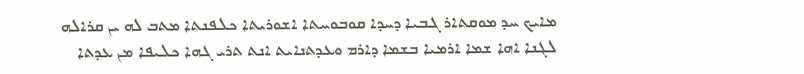ܡܐܝܟ ܚܕ ܡܘܩܬܐܪ ܓܒܝܐ ܕܚܕܐ ܩܘܒܘܚܬܐ ܐܫܘܪܝܬܐ ܟܠܦܢܬܐ ܡܬܒ ܠܗ ܝܢ ܩܪܐܠܗ ܠܓܢܐ ܐܗܐ ܫܡܐ ܐܪܡܝܐ ܒܫܡܐ ܕܐܪܡ ܘܥܕܬܢܐܝܬ ܐܢܬ ܬܪܝ ܓܗܐ ܟܠܝܦܐ ܡܢ ܥܕܬܐ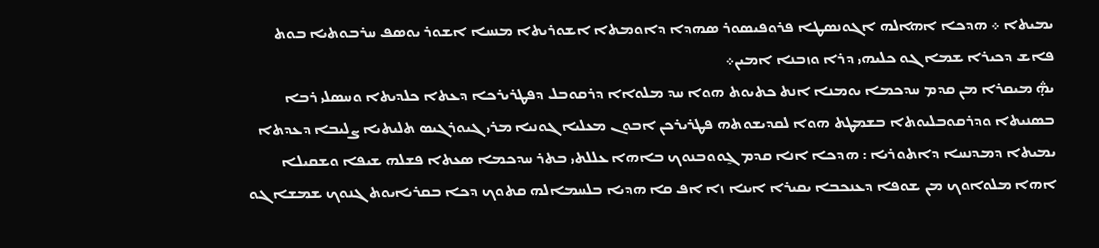ܝܡܝܬܐ ܀ ܗܕܟܐ ܐܗܐܠܗ ܐܓܘܢܤܛܐ ܦܪܘܦܝܤܘܪ ܣܗܕܐ ܕܐܘܡܬܐ ܐܫܘܪܝܬܐ ܡܢܚܐ ܐܫܘܪ ܝܘܤܦ ܚܪܒܘܬܝܐ ܒܘܬ ܦܐܫ ܕܟܝܪܐ ܫܡܐ ܓܘ ܟܠܝܗܝ ܕܪܐ ܘܙܒܢܐ ܐܡܝܢ܀
ܞ ܡܝܩܪܐ ܡܢ ܩܕܡ ܚܕܟܡܐ ܝܘܡܢܐ ܐܢܬ ܟܬܝܘܬ ܗܘܐ ܚܕ ܡܠܘܐܐ ܕܪܩܘܒܠ ܕܦܛܪܝܪܟܐ ܕܥܬܐ ܟܠܕܝܬܐ ܘܚܤܠܝ ܪܒܐ ܒܤܢܝܬܐ ܘܕܪܩܘܒܠܝܘܬܐ ܒܫܡܛܬ ܗܘܐ ܠܩܕܝܫܘܬܗ ܦܛܪܝܪܟܢ ܐܒܘܢ ܡܥܠܝܐ ܓܘܢܝܐ ܡܪܝ ܓܝܘܪܓܝܤ ܬܠܝܬܝܐ ܨܠܝܒܐ ܕܥܕܬܐ ܝܡܝܬܐ ܕܡܕܢܚܐ ܕܐܬܘܪܝܐ : ܗܕܟܐ ܐܢܐ ܩܕܡ ܓ̰ܘܘܒܢܘܟ ܒܐܗܐ ܥܠܠܬܝ ܒܬܪ ܚܕܟܡܐ ܤܥܬܐ ܦܫܠܗ ܫܝܦܐ ܘܫܩܝܠܐ ܐܗܐ ܡܠܘܐܘܟ ܡܢ ܫܘܦܐ ܕܥܢܟܒܐ ܝܩܝܪܐ ܐܝܢܐ ܙܐ ܐܦ ܩܐ ܗܕܝܐ ܒܠܚܡܐܠܗ ܩܬܘܟ ܕܟܐ ܒܩܪܝܐܝܘܬ ܓܢܘܟ ܫܡܫܐ ܓܘ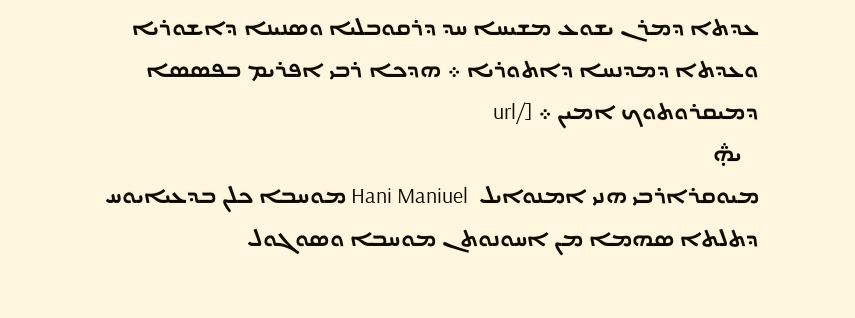ܥܕܬܐ ܕܡܪܢ ܝܫܘܥ ܡܫܝܚܐ ܚܕ ܕܪܩܘܒܠܝܐ ܘܣܢܝܢܐ ܕܐܫܘܪܝܐ ܘܥܕܬܐ ܕܡܕܢܚܐ ܕܐܬܘܪܝܐ ܀ ܗܕܟܐ ܪܒܝ ܐܦܪܝܡ ܒܦܤܤܐ ܕܡܝܩܪܘܬܘܟ ܐܡܝܢ ܀ [/url
   ܞ
ܡܝܘܩܪܐܪܒܝ ܗܢܝ ܐܡܢܘܐܝܠ  Hani Maniuel ܡܘܚܒܐ ܟܠܢ ܒܕܥܝܐܝܘܚ ܕܬܠܬܐ ܣܗܡܐ ܡܢ ܐܚܘܢܘܬܢ ܡܘܚܒܐ ܘܣܘܓܘܠ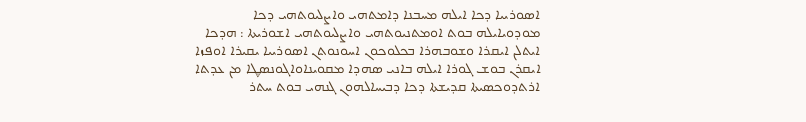ܐܣܘܪܝܝܐ ܕܟܐ ܐܝܠܗ ܡܚܒܢܐ ܕܐܡܬܗܝ ܘܐܨܠܝܘܬܗܝ ܕܟܐ ܡܘܕܘܝܐܝܠܗ ܒܘܬ ܐܘܡܬܢܝܘܬܗܝ ܘܐܨܠܝܘܬܗܝ ܐܫܘܪܝܬܐ : ܗܕܟܐ ܐܝܬܠܢ ܐܝܩܪܐ ܘܫܘܒܗܪܐ ܒܟܠܘܟܘܢ ܐܚܘܢܘܬܢ ܐܣܘܪܝܝܐ ܝܩܝܪܐ ܐܘܦܙܐ ܐܝܩܪܢ ܒܘܫ ܓܘܪܐ ܐܝܠܗ ܒܐܢܝ ܣܗܕܐ ܡܩܘܝܢܐܘܐܓܘܢܤܜܐ ܡܢ ܥܕܬܐ ܐܪܬܕܘܟܤܝܬܐ ܩܕܝܫܬܐ ܕܟܐ ܕܒܝܚܐܠܗܘܢ ܓܢܗܝ ܒܘܬ ܚܬܪ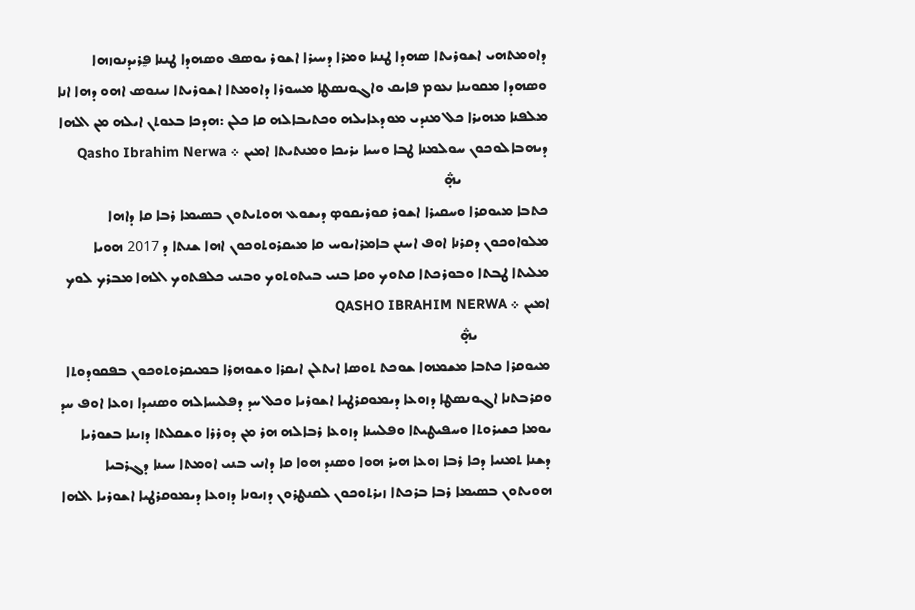ܕܐܘܡܬܗܝ ܐܫܘܪܝܬܐ ܤܗܕܐ ܛܢܢܐ ܘܡܪܐ ܕܚܝܪܐ ܐܫܘܪ ܝܘܤܦ ܘܤܗܕܐ ܛܢܢܐ ܦ̰ܪܝܕܢܘܙܗܐ ܘܤܗܕܐ ܡܩܘܝܢܐ ܢܥܘܡ ܦܐܝܩ ܘܐܓܘܢܤܛܐ ܡܚܘܪܐ ܕܐܘܡܬܐ ܐܫܘܪܝܬܐ ܢܝܢܘܣ ܐܗܘ ܕܗܐ ܐܢܐ ܡܠܦܢܐ ܡܗܝܪܐ ܟܠ ܡܢܕܝ ܡܘܕܥܐܝܠܗ ܘܟܬܝܒܐܠܗ ܩܐ ܟܠܢ :ܗܕܟܐ ܒܥܘܬܢ ܐܝܠܗ ܡܢ ܐܠܗܐ ܕܝܗܒܐܠܘܟܘܢ ܚܘܠܡܢܐ ܛܒܐ ܘܚܝܐ ܝܪܝܟܐ ܘܡܢܬܝܬܐ ܐܡܝܢ ܀ Qasho Ibrahim Nerwa
                         ܞ
ܟܬܒܐ ܡܝܘܩܪܐ ܘܚܩܝܪܐ ܐܫܘܪ ܩܘܪܝܩܘܤ ܕܝܫܘܥ ܗܘܬܝܬܘܢ ܒܤܝܡܐ ܪܒܐ ܩܐ ܕܐܗܐ ܡܠܘܐܘܟܘܢ ܕܩܪܢܐ ܐܘܦ ܐܚܢܢ ܒܐܡܪܐܝܘܚ ܩܐ ܡܝܩܪܘܬܘܟܘܢ ܐܗܐ ܫܢܬܐ ܕ 2017 ܗܘܝܐ ܡܠܝܬܐ ܛܒܬܐ ܘܒܘܪܟܬܐ ܩܬܘܟ ܘܩܐ ܒܢܝ ܒܝܬܘܬܘܟ ܘܒܢܝ ܟܠܦܬܘܟ ܐܠܗܐ ܡܒܪܟ ܠܘܟ ܐܡܝܢ ܀ QASHO IBRAHIM NERWA
                     ܞ
ܡܝܘܩܪܐ ܟܬܒܐ ܡܫܡܗܐ ܫܘܟܬ ܬܘܤܐ ܐܝܬܠܢ ܐܝܩܪܐ ܘܫܘܗܪܐ ܒܡܝܩܪܘܬܘܟܘܢ ܒܦܩܘܕܘܬܐ ܘܩܪܒܬܢܐ ܐܓܘܢܤܛܐ ܕܙܘܥܐ ܕܝܡܘܩܪܛܝܐ ܐܫܘܪܝܐ ܘܟܠ ܚܕ ܕܦܠܝܚܐܠܗ ܘܣܢܝܕܐ ܙܘܥܐ ܐܘܦ ܚܕ ܝܘܡܐ ܟܫܝܪܘܬܐ ܘܚܦܝܛܝܬܐ ܘܦܠܚܢܐ ܕܙܘܥܐ ܪܒܐܠܗ ܗܪ ܡܢ ܕܘܪܪܐ ܘܫܩܠܬܐ ܕܙܝܢܐ ܒܫܘܪܝܐ ܕܫܢܐ ܬܡܢܝܐ ܕܟܐ ܪܒܐ ܙܘܥܐ ܗܝܪ ܗܘܐ ܘܤܢܕ ܗܘܐ ܩܐ ܕܐܢܝ ܒܢܝ ܐܘܡܬܐ ܚܝܢܐ ܕܓܪܒܝܐ ܗܘܝܬܘܢ ܒܤܝܡܐ ܪܒܐ ܒܪܟܬܐ ܙܝܪܬܘܟܘܢ ܠܩܢܛܪܘܢ ܕܙܝܘܢܐ ܕܙܘܥܐ ܕܝܡܘܩܪܛܝܐ ܐܫܘܪܝܐ ܐܠܗܐ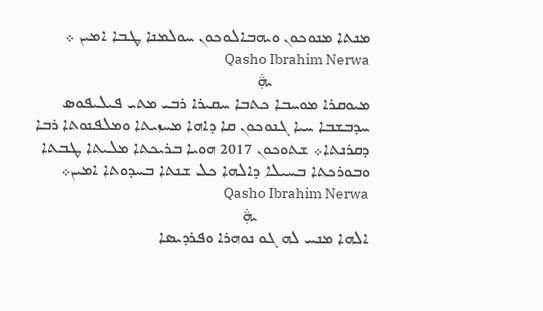ܡܢܬܐ ܡܢܘܟܘܢ ܘܝܗܒܐܠܘܟܘܢ ܚܘܠܡܢܐ ܜܒܐ ܐܡܝܢ ܀ Qasho Ibrahim Nerwa
                      ܞ
ܡܝܘܩܪܐ ܡܘܚܒܐ ܟܬܒܐ ܚܩܝܪܐ ܪܒܝ ܡܬܝ ܦܝܠܝܦܘܤ ܚܕܒܫܒܐ ܚܝܐ ܓܢܘܟܘܢ ܩܐ ܕܐܗܐ ܡܚܙܝܬܐ ܘܡܠܦܢܘܬܐ ܪܒܐ ܕܩܪܢܬܐ܀ ܫܬܘܟܘܢ 2017 ܗܘܝܐ ܒܪܝܟܬܐ ܡܠܝܬܐ ܛܒܬܐ ܘܒܘܪܟܬܐ ܒܚܝܠܐ ܕܐܠܗܐ ܟܠ ܫܢܬܐ ܒܚܕܘܬܐ ܐܡܝܢ܀ Qasho Ibrahim Nerwa
                         ܞ
ܐܠܗܐ ܡܢܚ ܠܗ ܓܘ ܢܘܗܪܐ ܘܦܪܕܝܣܐ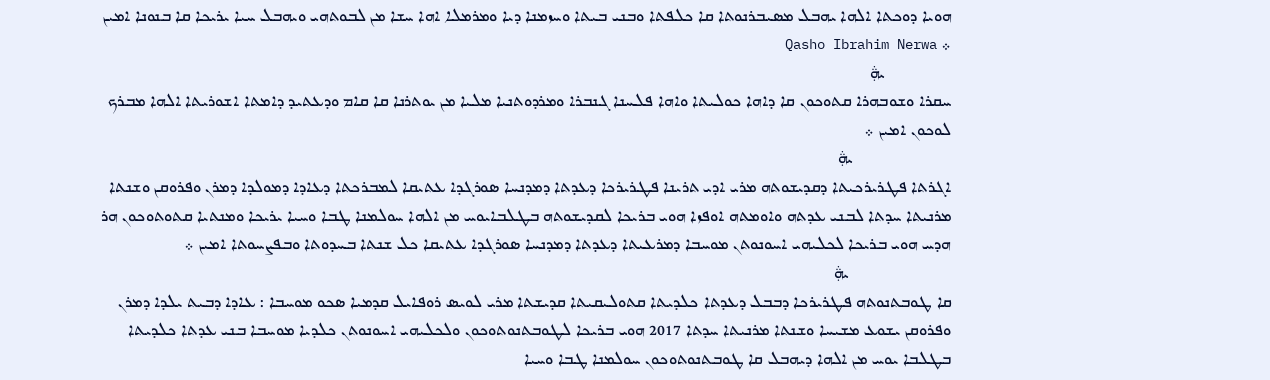ܗܘܝܐ ܕܘܟܬܐ ܐܠܗܐ ܝܗܒܠ ܡܤܝܒܪܢܘܬܐ ܩܐ ܟܠܦܬܐ ܘܒܢܝ ܒܝܬܐ ܘܚܙܡܢܐ ܕܝܐ ܘܡܪܡܠܐ ܐܗܐ ܚܫܐ ܡܢ ܠܒܘܬܗܝ ܘܝܗܒܠ ܚܝܐ ܝܪܝܟܐ ܩܐ ܒܢܘܢܐ ܐܡܝܢ ܀ Qasho Ibrahim Nerwa
               ܞ
ܚܩܪܐ ܘܫܘܒܗܪܐ ܩܬܘܟܘܢ ܩܐ ܕܐܗܐ ܟܘܠܝܬܐ ܘܐܗܐ ܦܠܚܢܐ ܓܢܒܪܐ ܘܡܪܕܘܬܢܝܐ ܡܠܝܐ ܡܢ ܝܘܬܪܢܐ ܩܐ ܩܐܡ ܘܕܥܬܝܕ ܕܐܡܬܐ ܐܫܘܪܝܬܐ ܐܠܗܐ ܡܒܪܟ ܠܘܟܘܢ ܐܡܝܢ ܀
                      ܞ
ܐܓܪܬܐ ܦܛܪܝܪܟܝܬܐ ܕܩܕܝܫܘܬܗ ܡܪܝ ܐܕܝ ܬܪܝܢܐ ܦܛܪܝܪܟܐ ܕܥܕܬܐ ܕܡܕܢܚܐ ܣܘܪܓܕܐ ܥܬܝܩܐ ܠܡܒܪܟܬܐ ܕܥܐܕܐ ܕܡܘܠܕܐ ܕܡܪܢ ܘܦܪܘܩܢ ܘܫܢܬܐ ܡܪܢܝܬܐ ܚܕܬܐ ܠܒܢܝ ܥܕܬܗ ܘܐܘܡܬܗ ܐܘܦܙܐ ܗܘܝ ܒܪܝܟܐ ܠܩܕܝܫܘܬܗ ܒܛܠܒܐܝܘܚ ܡܢ ܐܠܗܐ ܚܘܠܡܢܐ ܛܒܐ ܘܚܝܐ ܝܪܝܟܐ ܘܡܢܬܝܐ ܩܬܘܬܘܟܘܢ ܗܪ ܗܕܚ ܗܘܝ ܒܪܝܟܐ ܠܟܠܝܗܝ ܐܚܘܢܘܬܢ ܡܘܚܒܐ ܕܡܪܥܝܬܐ ܕܥܕܬܐ ܕܡܕܢܚܐ ܤܘܪܓܕܐ ܥܬܝܩܐ ܟܠ ܫܢܬܐ ܒܚܕܘܬܐ ܘܒܦܨܚܘܬܐ ܐܡܝܢ ܀
                       ܞ
ܩܐ ܛܘܒܬܢܘܬܗ ܦܛܪܝܪܟܐ ܕܒܒܠ ܕܥܕܬܐ ܟܠܕܝܬܐ ܩܬܘܠܝܩܝܬܐ ܩܕܝܫܬܐ ܡܪܝ ܠܘܝܤ ܪܘܦܐܝܠ ܩܕܡܝܐ ܤܟܘ ܡܘܚܒܐ : ܥܐܕܐ ܕܒܝܬ ܝܠܕܐ ܕܡܪܢ ܘܦܪܘܩܢ ܝܫܘܥ ܡܫܝܚܐ ܘܫܢܬܐ ܡܪܢܝܬܐ ܚܕܬܐ 2017 ܗܘܝ ܒܪܝܟܐ ܠܛܘܒܬܢܘܬܘܟܘܢ ܘܠܟܠܝܗܝ ܐܚܘܢܘܬܢ ܟܠܕܝܐ ܡܘܚܒܐ ܒܢܝ ܥܕܬܐ ܟܠܕܝܬܐ ܒܛܠܒܐ ܝܘܚ ܡܢ ܐܠܗܐ ܕܝܗܒܠ ܩܐ ܛܘܒܬܢܘܬܘܟܘܢ ܚܘܠܡܢܐ ܛܒܐ ܘܚܝܐ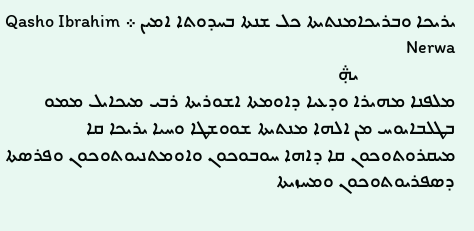ܝܪܝܟܐ ܘܒܪܝܟܐܡܢܬܝܬܐ ܟܠ ܫܢܬܐ ܒܚܕܘܬܐ ܐܡܝܢ ܀ Qasho Ibrahim Nerwa
                     ܞ
ܡܠܦܢܐ ܡܗܝܪܐ ܘܕܥܝܐ ܕܐܘܡܬܐ ܐܫܘܪܝܬܐ ܪܒܝ ܡܝܟܐܝܠ ܡܡܘ ܒܛܠܒܐܝܘܚ ܡܢ ܐܠܗܐ ܡܢܬܝܬܐ ܫܘܘܫܛܐ ܘܚܝܐ ܝܪܝܟܐ ܩܐ ܡܝܩܪܘܬܘܟܘܢ ܩܐ ܕܐܗܐ ܚܘܒܘܟܘܢ ܘܐܘܡܬܢܝܘܬܘܟܘܢ ܘܦܪܣܬܐ ܕܣܦܪܝܘܬܘܟܘܢ ܘܡܚܙܝܬܐ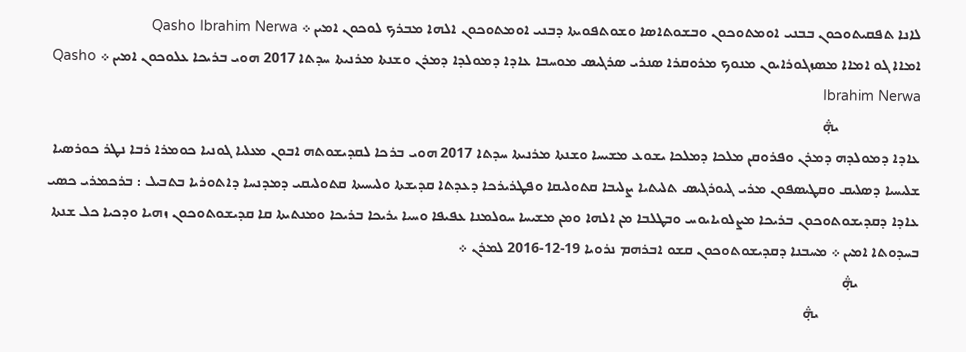ܠܐܢܐ ܬܦܩܝܬܘܟܘܢ ܒܒܢܝ ܐܘܡܬܘܟܘܢ ܘܒܫܘܬܐܣܐ ܘܫܘܬܦܘܝܬܐ ܕܒܢܝ ܐܘܡܬܘܟܘܢ ܐܠܗܐ ܡܒܪܟ ܠܘܟܘܢ ܐܡܝܢ ܀ Qasho Ibrahim Nerwa
ܐܡܐܐ ܓܘ ܐܡܐܐ ܡܤܙܓܘܪܐܝܘܢ ܡܢܘܟ ܡܪܘܩܪܐ ܤܢܪܝ ܤܪܓܝܣ ܡܘܚܒܐ ܥܐܕܐ ܕܡܘܠܕܐ ܕܡܪܢ ܘܫܢܬܐ ܡܪܢܝܬܐ ܚܕܬܐ 2017 ܗܘܝ ܒܪܝܟܐ ܥܠܘܟܘܢ ܐܡܝܢ ܀ Qasho Ibrahim Nerwa
                       ܞ
ܥܐܕܐ ܕܡܘܠܕܗ ܕܡܪܢ ܘܦܪܘܩܢ ܡܠܟܐ ܕܡܠܟܐ ܝܫܘܥ ܡܫܝܚܐ ܘܫܢܬܐ ܡܪܢܝܬܐ ܚܕܬܐ 2017 ܗܘܝ ܒܪܟܐ ܠܩܕܝܫܘܬܗ ܐܒܘܢ ܡܥܠܝܐ ܓܘܢܝܐ ܟܘܡܪܐ ܪܒܐ ܢܛܪ ܟܘܪܣܝܐ ܫܠܝܚܝܐ ܕܣܠܝܩ ܘܩܛܝܣܦܘܢ ܡܪܝ ܓܝܘܪܓܝܣ ܬܠܝܬܝܐ ܨܠܝܒܐ ܩܬܘܠܝܩܐ ܘܦܛܪܝܪܟܐ ܕܥܕܬܐ ܩܕܝܫܬܐ ܘܠܝܚܝܬܐ ܩܬܘܠܝܩܝ ܕܡܕܢܚܐ ܕܐܬܘܪܝܐ ܒܬܒܝܠ : ܒܪܟܡܪܝ ܟܤܝ ܥܐܕܐ ܕܩܕܝܫܘܬܘܟܘܢ ܒܪܝܟܐ ܡܨܠܘܝܐܝܘܚ ܘܒܛܠܒܐ ܡܢ ܐܠܗܐ ܘܡܢ ܡܫܝܚܐ ܚܘܠܡܢܐ ܥܦܝܦܐ ܘܚܝܐ ܝܪܝܟܐ ܒܪܝܟܐ ܘܡܢܬܝܬܐ ܩܐ ܩܕܝܫܘܬܘܟܘܢ ܙܗܝܐ ܘܕܟܝܐ ܟܠ ܫܢܬܐ ܒܚܕܘܬܐ ܐܡܝܢ ܀ ܡܚܒܢܐ ܕܩܕܝܫܘܬܘܟܘܢ ܩܫܘ ܐܒܪܗܡ ܢܪܘܝܐ 19-12-2016 ܠܡܪܢ ܀
                 ܞ
                            ܞ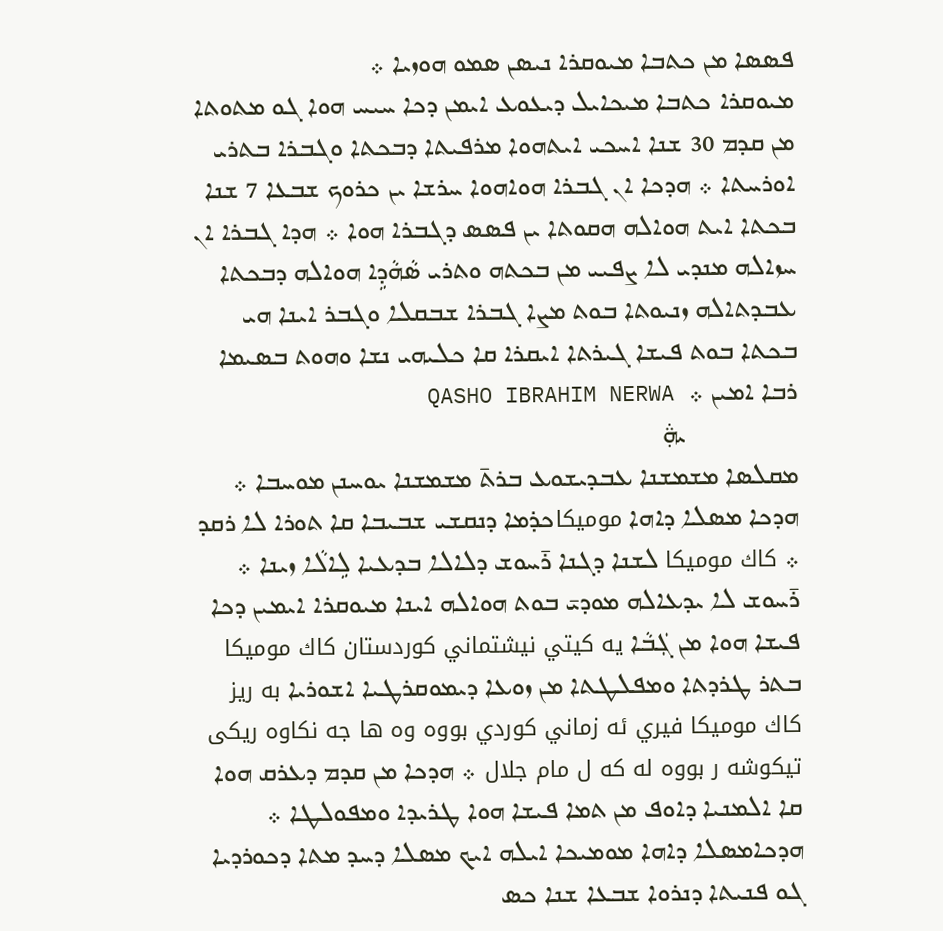ܦܣܣܐ ܡܢ ܟܬܒܐ ܡܝܘܩܪܐ ܢܝܤܢ ܤܡܘ ܗܘܙܝܐ ܀
ܡܝܘܩܪܐ ܟܬܒܐ ܡܝܟܐܝܠ ܕܝܥܘܥ ܐܝܡܢ ܕܟܐ ܚܝܚ ܗܘܐ ܓܘ ܡܬܘܬܐ ܡܢ ܩܕܡ 30 ܫܢܐ ܐܚܟܝ ܐܝܬܗܘܐ ܡܪܦܝܬܐ ܕܒܟܬܐ ܘܓܒܪܐ ܒܬܪܝ ܐܘܪܚܬܐ ܀ ܗܕܟܐ ܐܢ ܓܒܪܐ ܗܘܐܗܘܐ ܚܪܫܐ ܝܢ ܟܪܘܟ ܫܒܥܐ 7 ܫܢܐ ܒܟܬܐ ܐܝܬ ܗܘܐܠܗ ܗܩܘܬܐ ܝܢ ܦܤܤ ܕܓܒܪܐ ܗܘܐ ܀ ܗܕܐ ܓܒܪܐ ܐܢ ܚܙܐܠܗ ܡܢܕܝ ܠܐ ܨܦܝܝ ܡܢ ܒܟܬܗ ܘܬܪܝ ܤܵܗܵܕܹܐ ܗܘܐܠܗ ܕܒܟܬܐ ܥܒܕܬܐܠܗ ܙܢܝܘܬܐ ܒܘܬ ܡܨܐ ܓܒܪܐ ܫܒܩܠܐ ܘܓܒܪ ܐܝܢܐ ܗܝ ܒܟܬܐ ܒܘܬ ܦܝܫܐ ܓܝܪܬܐ ܐܝܩܪܐ ܩܐ ܟܠܝܗܝ ܢܫܐ ܘܗܘܬ ܒܤܝܡܐ ܪܒܐ ܐܡܝܢ ܀  QASHO IBRAHIM NERWA
                ܞ
ܡܩܠܣܐ ܡܫܡܫܢܐ ܥܒܕܝܫܘܥ ܒܪܬ̄ ܡܫܡܫܢܐ ܝܘܚܢܢ ܡܘܚܒܐ ܀ ܗܕܟܐ ܡܤܠܐ ܕܐܗܐ موميكاܟܕ̇ܡܐ ܕܢܩܫܝ ܫܒܝܒܐ ܩܐ ܬܘܪܐ ܠܐ ܪܩܕ ܀ كاك موميكا ܠܫܢܐ ܕܓܢܐ ܪ̄ܚܘܫ ܕܠܐܠܐ ܒܕܥܝܐ ܠܹܐܠܵܐ ܙܝܢܐ ܀ ܪ̄ܚܘܫ ܠܐ ܝܕܥܐܠܗ ܡܘܕܝ̄ ܒܘܬ ܗܘܐܠܗ ܐܝܢܐ ܡܝܘܩܪܐ ܐܝܡܝܢ ܕܟܐ ܦܝܫܐ ܗܘܐ ܡܢ ܓܲܒܵܐ يه كيتي نيشتماني كوردستان كاك موميكا ܒܬܪ ܛܪܕܬܐ ܘܡܦܠܛܬܐ ܡܢ ܙܘܥܐ ܕܝܡܘܩܪܛܝܐ ܐܫܘܪܝܐ به ريز كاك موميكا فيري ئه زماني كوردي بووه وه ها جه نكاوه ريكى تيكوشه ر بووه له كه ل مام جلال ܀ ܗܕܟܐ ܡܢ ܩܕܡ ܕܥܪܩ ܗܘܐ ܩܐ ܐܠܡܢܝܐ ܕܐܘܦ ܡܢ ܬܡܐ ܦܝܫܐ ܗܘܐ ܛܪܝܕܐ ܘܡܦܘܠܛܐ ܀ ܗܕܟܐܡܣܠܐ ܕܐܗܐ ܡܘܡܝܟܐ ܐܝܠܗ ܐܝܟ ܡܣܠܐ ܕܚܕ ܡܬܐ ܕܟܘܪܕܝܐ ܓܘ ܦܢܝܬܐ ܕܢܪܘܐ ܫܒܥܐ ܫܢܐ ܟܤ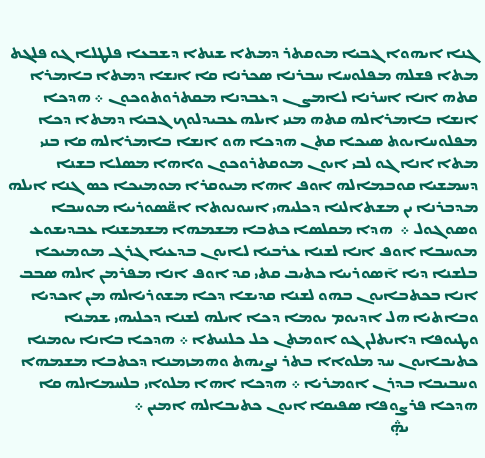ܓܢܐ ܐܝܗܘܐ ܓܒܝܐ ܡܘܩܬܪ ܕܡܬܐ ܫܢܬܐ ܕܫܒܥܐ ܦܠܛܠܐ ܓܘ ܦܠܓܬ ܡܬܐ ܦܫܠܗ ܡܦܠܘܚܐ ܚܒܪܢܐ ܤܟܪܢܐ ܩܐ ܐܢܫܐ ܕܡܬܐ ܒܐܡܪܐ ܩܬܗ ܐܢܐ ܐܚܪܢܐ ܠܐܡܨܢ ܕܥܒܕܢܐ ܡܩܬܪܘܬܘܟܘܢ ܀ ܗܕܟܐ ܐܢܫܐ ܒܐܡܪܐܠܗ ܩܬܗ ܡܢܝ ܐܝܠܗ ܥܒܝܕܠܘܟ ܓܒܝܐ ܕܡܬܐ ܕܟܐ ܡܦܠܘܚܐܝܘܬ ܣܝܟܐ ܩܬܢ ܗܕܟܐ ܗܘ ܐܢܫܐ ܒܐܡܪܐܠܗ ܩܐ ܒܢܝ ܡܬܐ ܐܢܐ ܓܘ ܠܒܝ ܐܝܘܢ ܡܘܩܬܪܘܟܘܢ ܘܐܗܐ ܡܤܠܐ ܒܫܢܐ ܕܚܡܫܝܐ ܩܘܒܡܐܠܗ ܐܘܦ ܐܗܐ ܡܝܘܩܪܐ ܡܘܡܝܟܐ ܟܣ ܓܢܐ ܐܝܠܗ ܡܕܒܪܢܐ ܝܢ ܡܫܬܐܠܢܐ ܕܟܠܝܗܝ ܐܚܘܢܘܬܐ ܐܧܤܘܪܝܝܐ ܡܘܚܒܐ ܘܤܘܓܘܠ ܀  ܗܕܐ ܡܩܠܣܐ ܟܬܒܐ ܡܫܡܗܐ ܡܫܡܫܢܐ ܥܒܕܝܫܘܥ ܡܘܚܒܐ ܐܘܦ ܐܢܐ ܠܫܢܐ ܥܪܒܝܐ ܠܐܝܘܢ ܒܕܥܝܐ ܓܪܓ ܡܘܡܝܟܐ ܒܠܫܢܐ ܕܝܐ ܐ̄ܤܘܪܝܝܐ ܟܬܝܒ ܩܬܝ ܩܕ ܐܘܦ ܐܢܐ ܡܦܪܡܢ ܐܠܗ ܤܒܒ ܐܢܐ ܒܟܬܒܐܝܘܢ ܒܗܘ ܠܫܢܐ ܩܕܝܫܐ ܕܟܐ ܡܫܘܪܝܐܠܗ ܡܢ ܐܟܕܝܐ ܘܒܐܬܝܐ ܗܠ ܐܕܝܘܡ ܝܘܡܐ ܕܟܐ ܐܝܠܗ ܠܫܢܐ ܕܟܠܝܗܝ ܫܡܢܐ ܘܛܝܘܦܐ ܕܐܝܬܠܢ ܓܘ ܐܘܡܬܢ ܟܠ ܟܠܢܝܬܐ ܀ ܗܕܟܐ ܒܐܢܐ ܝܘܡܢܐ ܟܬܝܒܐܝܘܢ ܚܕ ܡܠܘܐܐ ܒܬܪ ܢܨܝܗܬ ܘܗܡܙܡܢܐ ܕܟܬܒܐ ܡܫܡܗܐ ܘܚܒܝܒܐ ܒܕܪܢ ܐܘܡܪܝܐ ܀ ܗܕܟܐ ܐܗܐ ܡܠܘܐܝ ܒܠܚܡܐܠܗ ܩܐ ܗܕܟܐ ܦܪܨܘܦܐ ܣܦܝܩܐ ܐܝܘܢ ܟܬܝܒܐܠܗ ܐܡܝܢ ܀
                    ܞ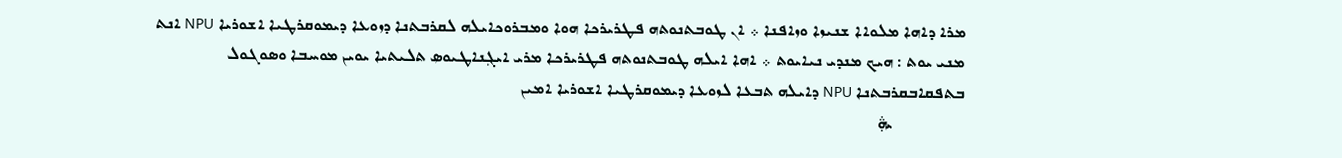ܡܪܐ ܕܐܗܐ ܡܠܘܐܐ ܫܢܝܙܐ ܘܙܐܦܢܐ ܀ ܐܢ ܛܘܒܬܢܘܬܗ ܦܛܪܝܪܟܐ ܗܘܐ ܘܡܒܪܘܟܐܝܠܗ ܠܩܪܒܬܢܐ ܕܙܘܥܐ ܕܝܡܘܩܪܛܝܐ ܐܫܘܪܝܐ NPU ܐܢܬ ܡܢܝ ܝܘܬ : ܗܝܟ ܡܢܕܝ ܢܝܐܝܘܬ ܀ ܐܗܐ ܐܝܠܗ ܛܘܒܬܢܘܬܗ ܦܛܪܝܪܟܐ ܡܪܝ ܐܝܓܼܢܐܛܝܘܤ ܬܠܝܬܝܐ ܝܘܝܢ ܡܘܚܒܐ ܘܤܘܓܘܠ ܒܬܦܩܐܒܩܪܒܬܢܐ NPU ܕܐܝܠܗ ܬܒܥܐ ܠܙܘܥܐ ܕܝܡܘܩܪܛܝܐ ܐܫܘܪܝܐ ܐܡܝܢ
                ܞ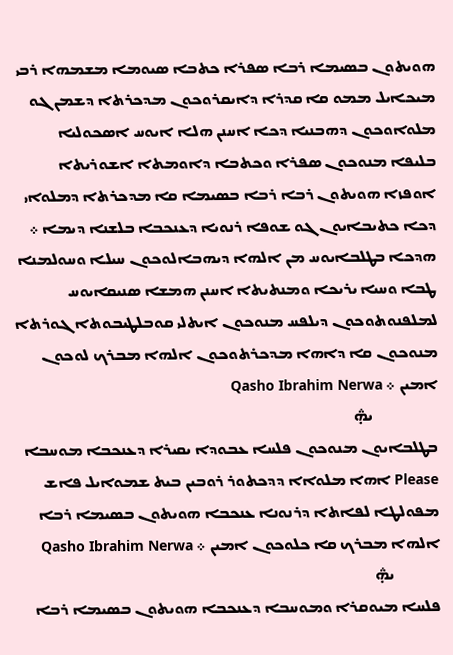ܗܘܝܬܘܢ ܒܤܝܡܐ ܪܒܐ ܤܦܪܐ ܟܬܒܐ ܣܝܘܡܐ ܡܫܡܗܐ ܪܒܝ ܡܝܟܐܝܠ ܡܡܘ ܩܐ ܩܕܪܐ ܕܐܝܩܪܘܟܘܢ ܡܕܟܪܬܐ ܕܫܡܢ ܓܘ ܡܠܘܐܘܟܘܢ ܕܗܒܢܝܐ ܕܟܐ ܐܚܢܢ ܗܠܐ ܐܝܘܚ ܐܤܟܘܠܝܐ ܒܠܝܦܐ ܡܢܘܟܘܢ ܣܦܪܐ ܘܟܬܒܐ ܕܐܘܡܬܐ ܐܫܘܪܝܬܐ ܐܘܦܙܐ ܗܘܝܬܘܢ ܪܒܐ ܪܒܐ ܒܤܝܡܐ ܩܐ ܡܕܟܪܬܐ ܕܡܠܘܐܝ ܕܟܐ ܟܬܝܒܐܝܘܢ ܓܘ ܫܘܦܐ ܪܢܘܝܐ ܕܥܢܟܒܐ ܒܠܫܢܐ ܕܝܡܐ ܀ ܗܕܟܐ ܒܛܠܒܐܝܘܚ ܡܢ ܐܠܗܐ ܕܝܗܒܐܠܘܟܘܢ ܚܝܠܐ ܘܚܘܠܡܢܐ ܛܒܐ ܘܚܝܐ ܝܪܝܟܐ ܘܡܢܬܝܬܐ ܐܚܢܢ ܗܡܫܐ ܤܢܝܩܐܝܘܚ ܠܡܠܦܢܘܬܘܟܘܢ ܕܝܠܦܚ ܡܢܘܟܘܢ ܐܝܬܠܝ ܩܘܒܠܛܝܒܘܬܐ ܓܘܪܬܐ ܡܢܘܟܘܢ ܩܐ ܕܐܗܐ ܡܕܟܪܬܘܟܘܢ ܐܠܗܐ ܡܒܪܟ ܠܘܟܘܢ ܐܡܝܢ ܀ Qasho Ibrahim Nerwa
                   ܞ
ܒܛܠܒܐܝܘܢ ܡܢܘܟܘܢ ܦܠܚܐ ܥܒܘܕܐ ܝܩܝܪܐ ܕܥܢܟܒܐ ܡܘܚܒܐ Please ܐܗܐ ܡܠܘܐܐ ܕܕܟܬܘܪ ܪܘܒܝܢ ܒܝܬ ܫܡܘܐܝܠ ܦܐܫ ܡܦܘܠܛܐ ܠܦܐܬܐ ܕܪܢܘܢܐ ܥܢܟܒܐ ܗܘܝܬܘܢ ܒܤܝܡܐ ܪܒܐ ܐܠܗܐ ܡܒܪܟ ܩܐ ܟܠܘܟܘܢ ܐܡܝܢ ܀ Qasho Ibrahim Nerwa
             ܞ
ܦܠܚܐ ܡܝܘܩܪܐ ܘܡܘܚܒܐ ܕܥܢܟܒܐ ܗܘܝܬܘܢ ܒܤܝܡܐ ܪܒܐ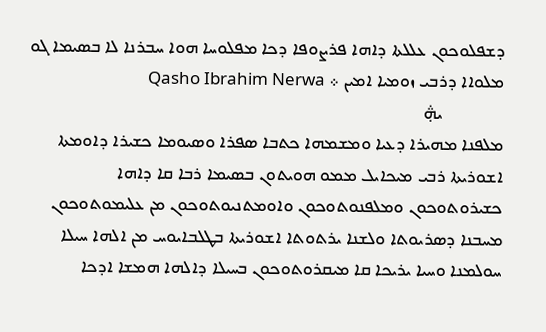ܕܫܦܠܘܟܘܢ ܥܠܠܬܐ ܕܐܗܐ ܦܪܨܘܦܐ ܕܟܐ ܡܦܠܘܚܐ ܗܘܐ ܚܒܪܢܐ ܠܐ ܒܤܝܡܐ ܓܘ ܡܠܘܐܐ ܕܪܒܝ ܙܘܡܝܐ ܐܡܝܢ ܀ Qasho Ibrahim Nerwa
              ܞ
ܡܠܦܢܐ ܡܗܝܪܐ ܕܥܝܐ ܘܡܫܡܗܐ ܟܬܒܐ ܣܦܪܐ ܘܤܝܘܡܐ ܟܫܝܪܐ ܕܐܘܡܬܐ ܐܫܘܪܝܬܐ ܪܒܝ ܡܝܟܐܝܠ ܡܡܘ ܗܘܝܬܘܢ ܒܤܝܡܐ ܪܒܐ ܩܐ ܕܐܗܐ ܟܫܝܪܘܬܘܟܘܢ ܘܡܠܦܢܘܬܘܟܘܢ ܘܐܘܡܬܢܝܘܬܘܟܘܢ ܡܢ ܥܠܝܡܘܬܘܟܘܢ ܡܚܒܢܐ ܕܣܪܝܘܬܐ ܘܠܫܢܐ ܝܪܬܘܬܐ ܐܫܘܪܝܬܐ ܒܛܠܒܐܝܘܚ ܡܢ ܐܠܗܐ ܚܝܠܐ ܚܘܠܡܢܐ ܘܚܝܐ ܝܪܝܟܐ ܩܐ ܡܝܩܪܘܬܘܟܘܢ ܒܚܝܠܐ ܕܐܠܗܐ ܗܡܫܐ ܐܕܟܐ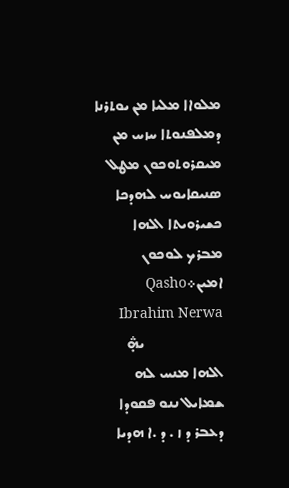ܡܠܘܐܐ ܡܠܝܐ ܡܢ ܝܘܬܪܢܐ ܕܡܠܦܢܘܬܐ ܚܙܚ ܡܢ ܡܝܩܪܘܬܘܟܘܢ ܡܛܠ ܣܢܝܩܐܝܘܚ ܠܗܕܟܐ ܟܫܝܪܘܝܬܐ ܐܠܗܐ ܡܒܪܟ ܠܘܟܘܢ ܐܡܝܢ܀Qasho Ibrahim Nerwa
                       ܞ
ܐܠܗܐ ܡܢܚ ܠܗ ܫܡܐܝܠ ܢܢܘ ܦܩܘܕܐ ܕܥܒܪ ܕ ܙ . ܕ .ܐ ܗܕܝܐ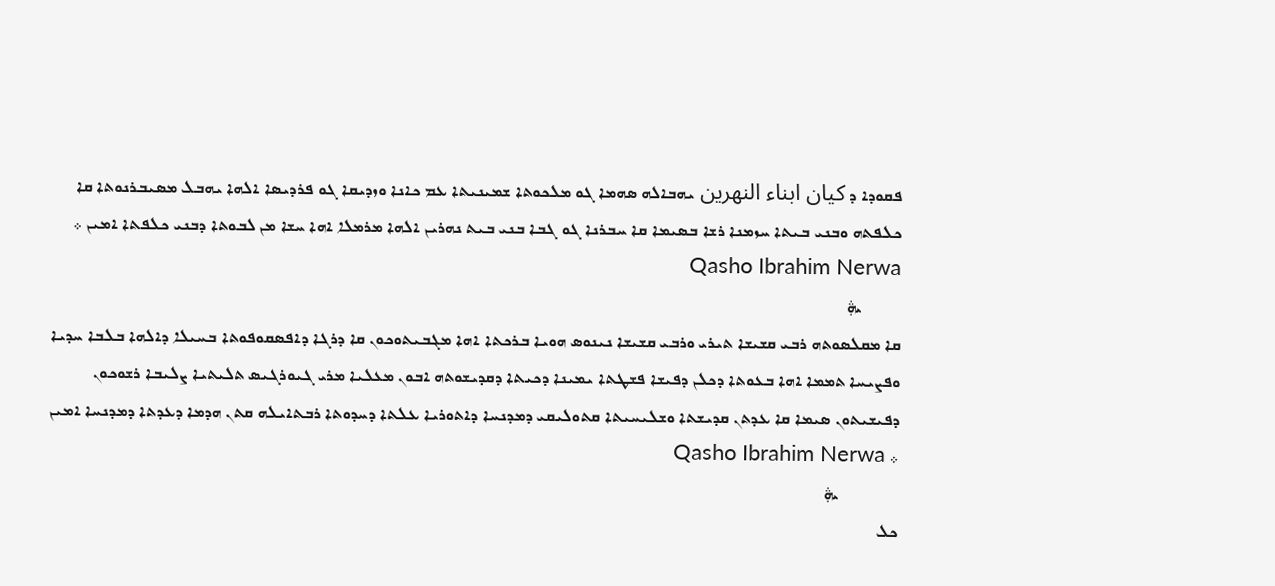ܦܩܘܕܐ ܕ كيان ابناء النهرين ܝܗܒܐܠܗ ܤܗܡܐ ܓܘ ܡܠܟܘܬܐ ܫܡܝܢܝܬܐ ܥܡ ܟܐܢܐ ܘܙܕܝܩܐ ܓܘ ܦܪܕܝܤܐ ܐܠܗܐ ܝܗܒܠ ܡܤܝܒܪܢܘܬܐ ܩܐ ܟܠܦܬܗ ܘܒܢܝ ܒܝܬܐ ܚܙܡܢܐ ܪܫܐ ܒܣܝܡܐ ܩܐ ܚܒܪܢܐ ܓܘ ܓܒܐ ܒܢܝ ܒܝܬ ܢܗܪܝܢ ܐܠܗܐ ܡܪܡܠܐ ܐܗܐ ܚܫܐ ܡܢ ܠܒܘܬܐ ܕܒܢܝ ܟܠܦܬܐ ܐܡܝܢ ܀  Qasho Ibrahim Nerwa
         ܞ
ܩܐ ܡܩܠܤܘܬܗ ܪܒܝ ܩܫܝܫܐ ܬܝܪܝ ܘܪܒܝ ܩܫܝܫܐ ܢܝܢܘܣ ܗܘܝܐ ܒܪܟܬܐ ܐܗܐ ܡܓܒܝܬܘܟܘܢ ܩܐ ܕܪܓܐ ܕܐܦܤܩܘܦܘܬܐ ܒܚܝܠܐ ܕܐܠܗܐ ܒܠܒܐ ܚܕܝܐ ܘܦܨܝܚܐ ܬܡܡܐ ܐܗܐ ܒܥܘܬܐ ܕܟܠܢ ܕܦܝܫܐ ܦܫܛܬܐ ܝܡܝܢܐ ܕܟܝܬܐ ܕܩܕܝܫܘܬܗ ܐܒܘܢ ܡܥܠܝܐ ܡܪܝ ܓܝܘܪܓܝܣ ܬܠܝܬܝܐ ܨܠܝܒܐ ܪܫܘܟܘܢ ܕܦܝܫܝܬܘܢ ܣܝܡܐ ܩܐ ܥܕܬܢ ܩܕܝܫܬܐ ܘܫܠܝܚܝܬܐ ܩܬܘܠܝܩܝ ܕܡܕܢܚܐ ܕܐܬܘܪܝܐ ܥܠܬܐ ܕܚܕܘܬܐ ܪܒܬܐܝܠܗ ܩܬܢ ܗܕܡܐ ܕܥܕܬܐ ܕܡܕܢܚܐ ܐܡܝܢ ܀ Qasho Ibrahim Nerwa
              ܞ
ܟܠ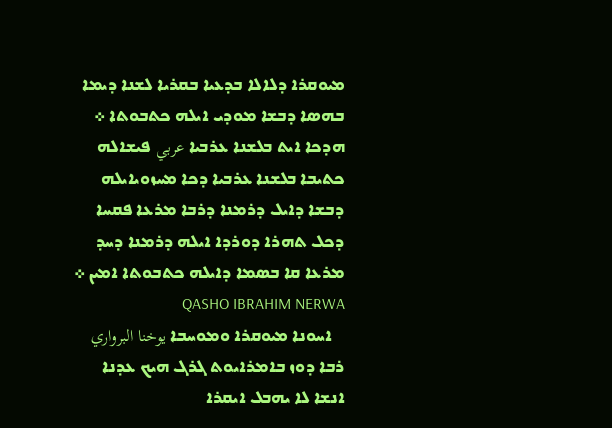ܡܝܘܩܪܐ ܕܠܐܠܐ ܒܕܥܝܐ ܒܩܪܝܐ ܠܫܢܐ ܕܝܡܐ ܒܗܤܐ ܕܒܫܐ ܡܘܕܝ ܐܝܠܗ ܟܬܒܘܬܐ ܀ ܗܕܟܐ ܐܝܬ ܒܠܫܢܐ ܥܪܒܝܐ عربي ܦܝܫܐܠܗ ܟܬܝܒܐ ܒܠܫܢܐ ܥܪܒܝܐ ܕܟܐ ܡܚܙܘܝܐܝܠܗ ܕܒܫܐ ܕܐܝܠ ܕܪܡܢܐ ܕܪܒܐ ܡܪܥܐ ܦܩܚܐ ܕܟܠ ܬܗܪܐ ܕܘܪܕܐ ܐܝܠܗ ܕܪܡܢܐ ܕܚܕ ܡܪܥܐ ܩܐ ܒܤܡܐ ܕܐܝܠܗ ܟܬܒܘܬܐ ܐܡܝܢ ܀ QASHO IBRAHIM NERWA
   ܐܚܘܢܐ ܡܝܘܩܪܐ ܘܡܘܚܒܐ يوخنا البرواري ܪܒܐ ܕܘܙ ܒܐܡܪܐܝܘܬ ܓܪܓ ܗܝܟ ܥܕܢܐ ܐܢܫܐ ܠܐ ܝܗܒܠ ܐܝܩܪܐ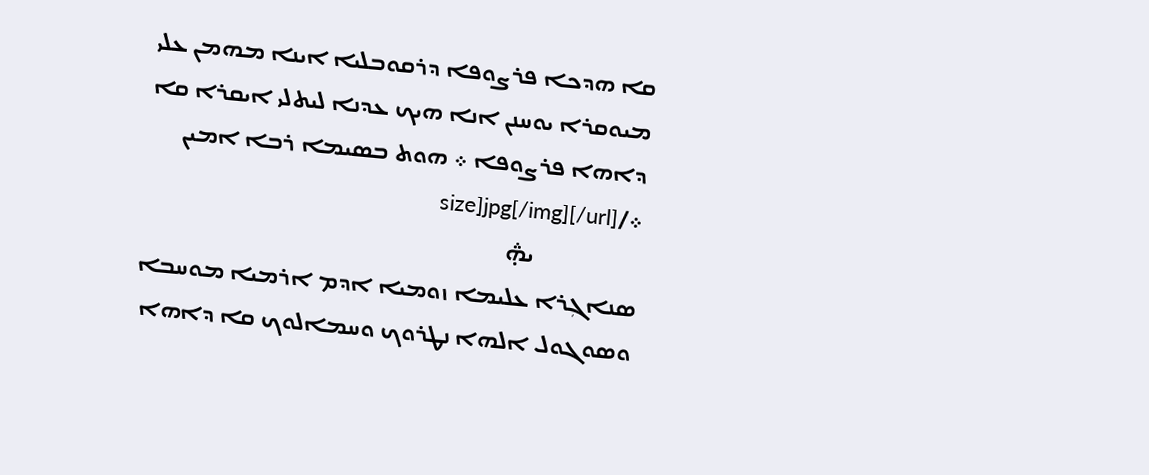ܩܐ ܗܕܟܐ ܦܪܨܘܦܐ ܕܪܩܘܒܠܝܐ ܐܝܢܐ ܡܗܡܢ ܥܠܝ ܡܝܘܩܪܐ ܝܘܚܢܢ ܐܢܐ ܗܝܟ ܥܕܢܐ ܠܝܬܠܝ ܐܝܩܪܐ ܩܐ ܕܐܗܐ ܦܪܨܘܦܐ ܀ ܗܘܬ ܒܣܝܡܐ ܪܒܐ ܐܡܝܢ ܀/size]jpg[/img][/url]
                   ܞ
ܤܢܐܓܼܪܐ ܥܠܝܡܐ ܙܘܡܝܐ ܐܕܡ ܐܪܡܝܐ ܡܘܚܒܐ ܘܤܘܓܘܠ ܐܠܗܐ ܢܛܪܘܟ ܘܚܡܐܠܘܟ ܩܐ ܕܐܗܐ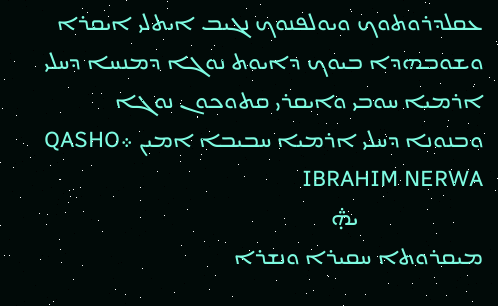ܥܩܠܕܪܘܬܘܟ ܘܝܘܠܦܢܘܟ ܢܓܝܒ ܐܝܬܠܝ ܐܝܩܪܐ ܘܫܘܒܗܕܐ ܒܝܘܟ ܕܐܝܘܬ ܢܘܓܐ ܕܡܢܚܐ ܕܚܠܝ ܐܪܡܝܐ ܚܘܒܝ ܘܐܝܩܪܝ ܩܬܘܟܘܢ ܢܘܓܐ ܘܒܢܘܢܐ ܕܚܠܝ ܐܪܡܝܐ ܚܒܝܒܐ ܐܡܝܢ ܀QASHO IBRAHIM NERWA
                      ܞ
ܡܝܩܪܘܬܐ ܚܩܝܪܐ ܘܢܫܪܐ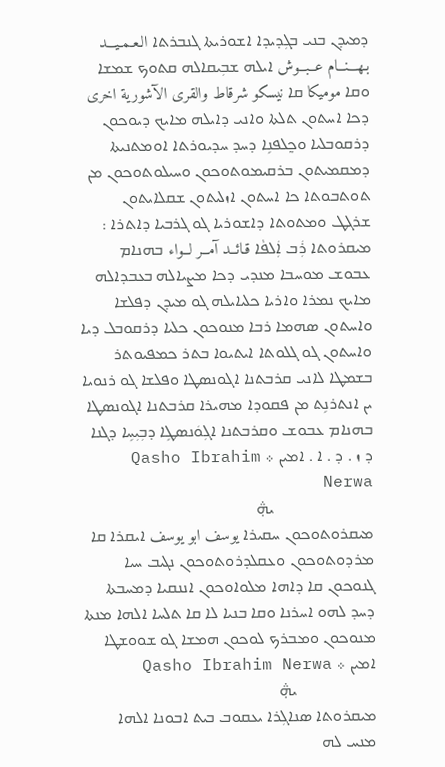ܕܡܝܕܢ ܒܢܝ ܒܓܼܕܝܕܐ ܐܫܘܪܝܬܐ ܓܢܒܪܬܐ الـعـمـيـــد بـهـــنــام عــبــوش ܐܝܠܗ ܫܒܼܝܩܐܠܗ ܩܬܘܟ ܫܡܫܐ ܘܩܐ موميكا ܩܐ نيسكو شرقاط والقرى الآشورية اخرى ܕܟܐ ܐܚܬܘܢ ܬܠܬܐ ܘܐܢܝ ܕܐܝܠܗ ܡܐܝܟ ܕܝܘܟܘܢ ܕܪܩܘܒܠܝܐ ܘܟ̰ܠܦܢܹܐ ܕܚܕ ܚܕܝܘܪܬܐ ܐܘܡܬܢܝܬܐ ܕܡܩܡܝܬܘܢ ܒܪܩܝܡܘܬܘܟܘܢ ܘܚܝܠܘܬܘܟܘܢ ܡܢ ܬܘܬܒܘܬܐ ܟܐ ܐܚܬܘܢ ܐܙܠܝܬܘܢ ܫܩܠܐܝܬܘܢ ܫܪܓܛ ܘܡܬܘܬܐ ܕܐܫܘܪܝܐ ܓܘ ܓܪܒܝܐ ܕܐܬܪܐ : ܡܝܩܪܘܬܐ ܪܲܒ ܐܲܠܦܵܐ قـائــد آمــر لــواء ܒܗܢܐܡ ܥܒܘܫ ܡܘܚܒܐ ܡܢܕܝ ܕܟܐ ܡܨܝܐܠܗ ܒܥܒܕܐܠܗ ܡܐܝܟ ܢܡܪܐ ܘܐܪܝܐ ܟܠܝܐܝܠܗ ܓܘ ܡܝܕܢ ܕܦܠܫܐ ܘܐܚܬܘܢ ܤܗܡܐ ܪܒܐ ܡܢܘܟܘܢ ܟܠܝܐ ܕܪܩܘܒܠ ܕܝܐ ܘܐܚܬܘܢ ܓܘ ܓܠܘܬܐ ܐܝܬܝܘܐ ܒܬܪ ܟܡܦܝܘܬܪ ܒܫܡܛܐ ܠܐܢܝ ܩܪܒܬܢܐ ܐܓܘܢܤܛܐ ܘܦܠܫܐ ܓܘ ܪܢܘܝܐ ܝܢ ܐܢܬܪܢܹܬ ܡܢ ܦܩܘܕܐ ܡܗܝܪܐ ܩܪܒܬܢܐ ܐܓܘܢܤܛܐ ܒܗܢܐܡ ܥܒܘܫ ܘܩܪܒܬܢܐ ܐܓܼܘܿܢܤܛܹܐ ܕܒܼܝܼܚܹܐ ܕܓܢܐ  ܕ ܙ . ܕ . ܐ . ܐܡܝܢ ܀ Qasho Ibrahim Nerwa
                        ܞ
ܡܝܩܪܘܬܘܟܘܢ ܚܩܝܪܐ يوسف ابو يوسف ܐܝܩܪܐ ܩܐ ܡܪܕܘܬܘܟܘܢ ܘܥܩܠܕܪܘܬܘܟܘܢ ܢܓܝܒ ܚܝܐ ܓܢܘܟܘܢ ܩܐ ܕܐܗܐ ܡܠܘܐܘܟܘܢ ܐܢܢܩܝܐ ܕܡܚܒܬܐ ܕܚܕ ܠܗܘ ܐܚܪܢܐ ܘܩܐ ܒܢܝܐ ܠܐ ܩܐ ܬܠܚܐ ܐܠܗܐ ܡܢܬܐ ܡܢܘܟܘܢ ܘܡܒܪܟ ܠܘܟܘܢ ܗܡܫܐ ܓܘ ܫܘܘܫܛܐ ܐܡܝܢ ܀ Qasho Ibrahim Nerwa
                   ܞ
ܡܝܩܪܘܬܐ ܤܢܐܓܼܪܐ ܝܥܩܘܒ ܒܝܬ ܐܒܘܢܐ ܐܠܗܐ ܡܢܚ ܠܗ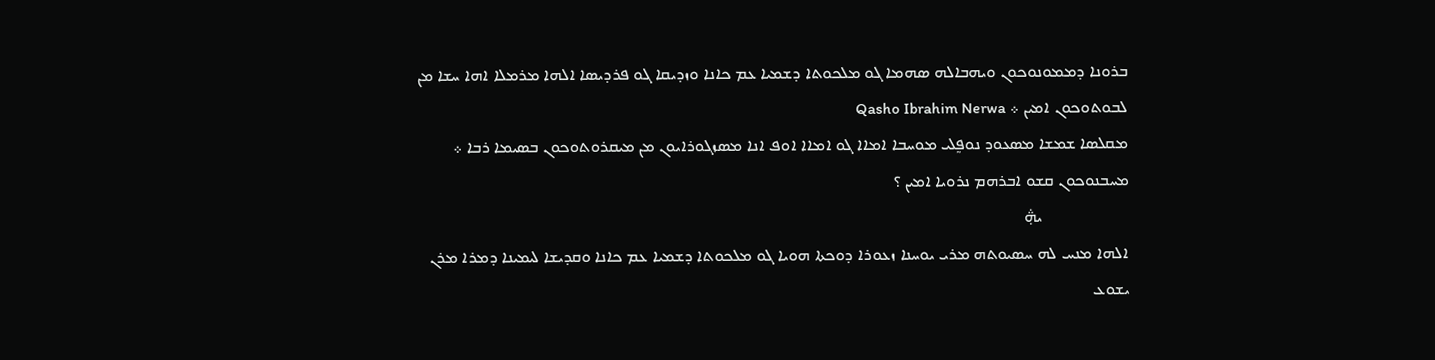ܒܪܘܢܐ ܕܡܡܘܢܘܟܘܢ ܘܝܗܒܐܠܗ ܣܗܡܐ ܓܘ ܡܠܟܘܬܐ ܕܫܡܝܐ ܥܡ ܟܐܢܐ ܘܙܕܝܩܐ ܓܘ ܦܪܕܝܣܐ ܐܠܗܐ ܡܪܡܠܐ ܐܗܐ ܚܫܐ ܡܢ ܠܒܘܬܘܟܘܢ ܐܡܝܢ ܀ Qasho Ibrahim Nerwa
ܡܩܠܤܐ ܫܡܫܐ ܡܤܥܘܕ ܢܘܦ̰ܠܝ ܡܘܚܒܐ ܐܡܐܐ ܓܘ ܐܡܐܐ ܐܘܦ ܐܢܐ ܡܤܙܓܘܪܐܝܘܢ ܡܢ ܡܝܩܪܘܬܘܟܘܢ ܒܤܝܡܐ ܪܒܐ ܀ ܡܚܒܢܘܟܘܢ ܩܫܘ ܐܒܪܗܡ ܢܪܘܝܐ ܐܡܝܢ ؟
                     ܞ
ܐܠܗܐ ܡܢܚ ܠܗ ܚܣܝܘܬܗ ܡܪܝ ܝܘܚܢܐ ܙܥܘܪܐ ܕܘܟܬܐ ܗܘܝܐ ܓܘ ܡܠܟܘܬܐ ܕܫܡܝܐ ܥܡ ܟܐܢܐ ܘܩܕܝܫܐ ܠܝܡܝܢܐ ܕܡܪܐ ܡܪܢ ܝܫܘܥ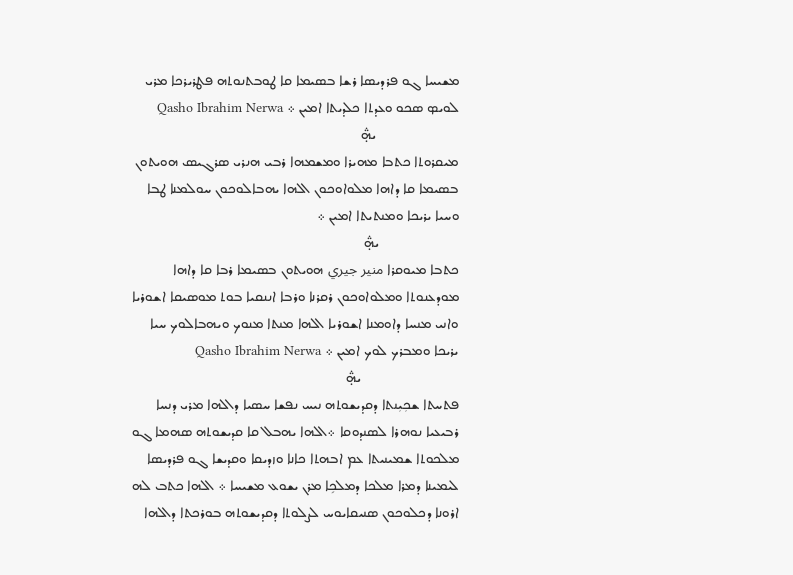ܡܫܝܚܐ ܓܘ ܦܪܕܝܣܐ ܪܫܐ ܒܤܝܡܐ ܩܐ ܛܘܒܬܢܘܬܗ ܦܛܪܝܪܟܐ ܡܪܝ ܠܘܝܤ ܤܟܘ ܘܥܕܬܐ ܟܠܕܝܬܐ ܐܡܝܢ ܀ Qasho Ibrahim Nerwa
                       ܞ
ܡܝܩܪܘܬܐ ܟܬܒܐ ܡܗܝܪܐ ܘܡܫܡܗܐ ܪܒܝ ܗܢܪܝ ܤܪܓܝܣ ܗܘܝܬܘܢ ܒܣܝܡܐ ܩܐ ܕܐܗܐ ܡܠܘܐܘܟܘܢ ܐܠܗܐ ܝܗܒܐܠܘܟܘܢ ܚܘܠܡܢܐ ܛܒܐ ܘܚܝܐ ܝܪܝܟܐ ܘܡܢܬܝܬܐ ܐܡܝܢ ܀
                      ܞ
ܟܬܒܐ ܡܝܘܩܪܐ منير جيري ܗܘܝܬܘܢ ܒܤܝܡܐ ܪܒܐ ܩܐ ܕܐܗܐ ܡܘܕܥܢܘܬܐ ܘܡܠܘܐܘܟܘܢ ܪܩܪܢܐ ܘܪܒܐ ܐܢܢܩܝܐ ܒܘܬ ܡܘܣܝܩܐ ܐܫܘܪܝܐ ܘܐܢܝ ܡܢܚܐ ܕܐܘܡܢܐ ܐܫܘܪܝܐ ܐܠܗܐ ܡܢܬܐ ܡܢܘܟ ܘܝܗܒܐܠܘܟ ܚܝܐ ܝܪܝܟܐ ܘܡܒܪܟ ܠܘܟ ܐܡܝܢ ܀ Qasho Ibrahim Nerwa
                           ܞ
ܦܬܚܬܐ ܫܟܼܝܼܢܬܐ ܕܩܕܝܫܘܬܗ ܢܝܚ ܢܦܫܐ ܚܤܝܐ ܕܐܠܗܐ ܡܪܝ ܕܢܚܐ ܪܒܝܥܝܐ ܢܘܗܪܐ ܠܣܢܕܘܩܐ ܀ܐܠܗܐ ܝܗܒܠ ܩܐ ܩܕܝܫܘܬܗ ܤܗܡܐ ܓܘ ܡܠܟܘܬܐ ܫܡܝܢܝܬܐ ܥܡ ܐܒܗܬܐ ܟܐܢܐ ܘܙܕܝܩܐ ܘܩܕܝܫܐ ܓܘ ܦܪܕܝܤܐ ܠܝܡܝܢܐ ܕܡܪܐ ܡܠܟܐ ܕܡܠܟܹܐ ܡܪܢ ܝܫܘܥ ܡܫܝܚܐ ܀ ܐܠܗܐ ܟܬܒ ܠܗ ܐܪܘܢܐ ܕܟܠܘܟܘܢ ܣܢܝܩܐܝܘܚ ܠܨܠܘܬܐ ܕܩܕܝܫܘܬܗ ܒܘܪܟܬܐ ܕܐܠܗܐ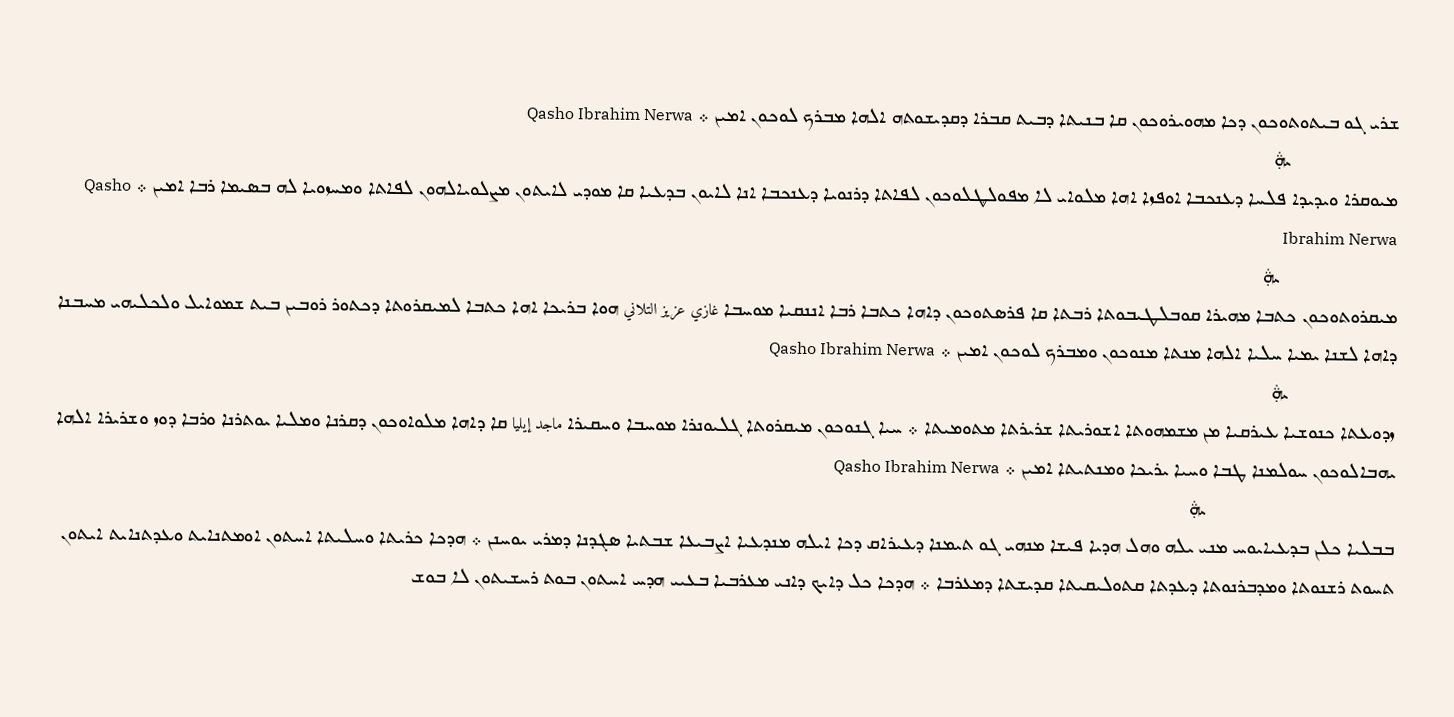ܫܪܝ ܓܘ ܒܝܬܘܬܘܟܘܢ ܕܟܐ ܡܗܘܝܪܘܟܘܢ ܩܐ ܒܢܝܬܐ ܕܒܝܬ ܩܒܪܐ ܕܩܕܝܫܘܬܗ ܐܠܗܐ ܡܒܪܟ ܠܘܟܘܢ ܐܡܝܢ ܀ Qasho Ibrahim Nerwa
                     ܞ
ܡܝܘܩܪܐ ܘܝܕܝܕܐ ܦܠܚܐ ܕܥܢܟܒܐ ܐܘܦܙܐ ܐܗܐ ܡܠܘܐܝ ܠܐ ܡܦܘܠܜܠܘܟܘܢ ܠܦܐܬܐ ܕܪܢܘܝܐ ܕܥܢܟܒܐ ܐܢܐ ܠܐܝܘܢ ܒܕܥܝܐ ܩܐ ܡܘܕܝ ܠܐܝܬܘܢ ܡܨܠܘܝܐܠܗܘܢ ܠܦܐܬܐ ܘܡܚܙܘܝܐ ܠܗ ܒܣܝܡܐ ܪܒܐ ܐܡܝܢ ܀ Qasho Ibrahim Nerwa
                       ܞ
ܡܝܩܪܘܬܘܟܘܢ ܟܬܒܐ ܡܗܝܪܐ ܩܘܒܠܛܝܒܘܬܐ ܪܒܬܐ ܩܐ ܦܪܣܬܘܟܘܢ ܕܐܗܐ ܟܬܒܐ ܪܒܐ ܐܢܢܩܝܐ ܡܘܚܒܐ غازي عزيز التلاني ܗܘܐ ܒܪܝܟܐ ܐܗܐ ܟܬܒܐ ܠܡܝܩܪܘܬܐ ܕܟܬܘܪ ܪܘܒܝܢ ܒܝܬ ܫܡܘܐܝܠ ܘܠܟܠܝܗܝ ܡܚܒܢܐ ܕܐܗܐ ܠܫܢܐ ܝܡܝܐ ܚܠܝܐ ܐܠܗܐ ܡܢܬܐ ܡܢܘܟܘܢ ܘܡܒܪܟ ܠܘܟܘܢ ܐܡܝܢ ܀ Qasho Ibrahim Nerwa
                     ܞ
ܙܕܘܥܬܐ ܟܢܘܫܝܐ ܥܝܪܩܝܐ ܡܢ ܡܫܡܗܘܬܐ ܐܫܘܪܝܬܐ ܫܪܝܪܬܐ ܡܬܘܡܝܬܐ ܀ ܚܝܐ ܓܢܘܟܘܢ ܡܝܩܪܘܬܐ ܓܠܝܘܢܪܐ ܡܘܚܒܐ ܘܚܩܝܪܐ ماجد إيليا ܩܐ ܕܐܗܐ ܡܠܘܐܘܟܘܢ ܕܩܪܢܐ ܘܡܠܝܐ ܝܘܬܪܢܐ ܘܪܒܐ ܕܘܙ ܘܫܪܝܪܐ ܐܠܗܐ ܝܗܒܐܠܘܟܘܢ ܚܘܠܡܢܐ ܛܒܐ ܘܚܝܐ ܝܪܝܟܐ ܘܡܢܬܝܬܐ ܐܡܝܢ ܀ Qasho Ibrahim Nerwa
                                     ܞ
ܒܒܠܝܐ ܟܠܢ ܒܕܥܝܐܝܘܚ ܡܢܝ ܝܠܗ ܘܗܠ ܗܕܝܐ ܦܝܫܐ ܡܢܗܝ ܓܘ ܬܝܡܢܐ ܕܥܝܪܐܩ ܕܟܐ ܐܝܠܗ ܡܢܕܥܝܐ ܐܨܒܝܥܐ ܫܒܬܝܐ ܣܓܕܢܐ ܕܡܪܝ ܝܘܚܢܢ ܀ ܗܕܟܐ ܟܪܝܬܐ ܘܚܠܝܬܐ ܐܚܬܘܢ ܐܘܡܬܢܐܝܬ ܘܥܕܬܢܐܝܬ ܐܝܬܘܢ ܬܚܘܬ ܪܫܢܘܬܐ ܘܡܕܒܪܢܘܬܐ ܕܥܕܬܐ ܩܬܘܠܝܩܝܬܐ ܩܕܝܫܬܐ ܕܡܥܪܒܐ ܀ ܗܕܟܐ ܟܠ ܕܐܝܟ ܕܐܢܝ ܡܥܪܒܝܐ ܒܥܝܝ ܗܕܚ ܐܚܬܘܢ ܒܘܬ ܪܚܫܝܬܘܢ ܠܐ ܒܘܫ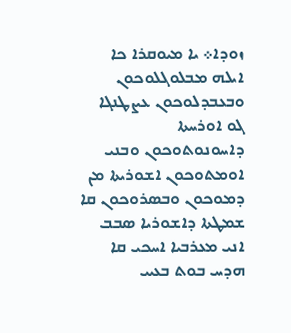ܙܘܕܐ܀ ܝܐ ܡܝܘܩܪܐ ܟܐ ܐܝܠܗ ܡܒܠܘܓܠܘܟܘܢ ܘܒܥܒܕܠܘܟܘܢ ܥܨܛܢܓܐ ܓܘ ܐܘܪܚܬܐ ܕܐܚܘܢܘܬܘܟܘܢ ܘܒܢܝ ܐܘܡܬܘܟܘܢ ܐܫܘܪܝܬܐ ܡܢ ܕܡܘܟܘܢ ܘܒܤܪܘܟܘܢ ܩܐ ܫܡܛܬܐ ܕܐܫܘܪܝܐ ܤܒܒ ܐܢܝ ܡܥܪܒܝܐ ܐܚܟܝ ܩܐ ܗܕܚ ܒܘܬ ܒܥܝܝ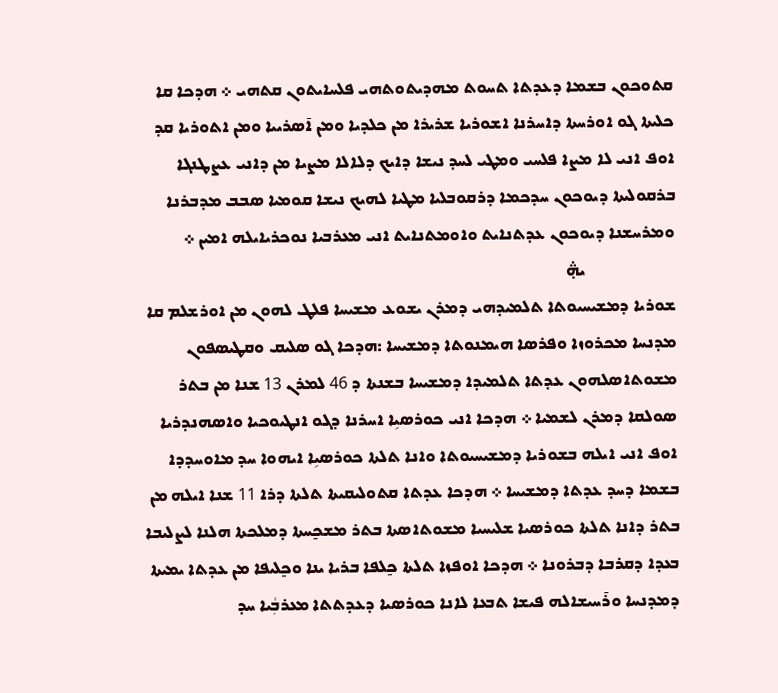ܩܬܘܟܘܢ ܒܫܡܐ ܕܥܕܬܐ ܬܚܘܬ ܡܗܕܝܬܘܬܗܝ ܦܠܚܐܝܬܘܢ ܩܬܗܝ ܀ ܗܕܟܐ ܩܐ ܟܠܝܬܐ ܓܘ ܐܘܪܚܬܐ ܕܐܚܪܢܐ ܐܫܘܪܝܐ ܫܪܝܪܐ ܡܢ ܟܠܕܝܐ ܘܡܢ ܐ̄ܣܪܝܝܐ ܘܡܢ ܐܬܘܪܝܐ ܩܕ ܐܘܦ ܐܢܝ ܠܐ ܡܨܐ ܦܠܚܝ ܘܡܛܝ ܠܚܕ ܢܝܫܐ ܕܐܝܟ ܕܠܐܠܐ ܡܨܝܐ ܡܢ ܕܐܢܝ ܥܨܛܢܓܐ ܒܪܩܘܠܝܬܐ ܕܝܘܟܘܢ ܚܕܟܡܐ ܕܪܩܘܒܠܝܐ ܡܛܝܐ ܠܗܝܟ ܢܝܫܐ ܩܘܡܝܐ ܣܒܒ ܡܕܒܪܢܐ ܘܡܪܚܫܢܐ ܕܝܘܟܘܢ ܥܕܬܢܐܝܬ ܘܐܘܡܬܢܐܝܬ ܐܢܝ ܡܥܪܒܝܐ ܢܘܟܪܝܐܝܠܗ ܐܡܝܢ ܀
                       ܞ
ܫܘܪܝܐ ܕܡܫܝܚܝܘܬܐ ܬܠܡܝܕܗܝ ܕܡܪܢ ܝܫܘܥ ܡܫܝܚܐ ܦܠܛ ܠܗܘܢ ܡܢ ܐܘܪܫܠܡ ܩܐ ܡܕܢܚܐ ܡܟܪܘܙܐ ܘܦܪܤܐ ܗܝܡܢܘܬܐ ܕܡܫܝܚܐ :ܗܕܟܐ ܓܘ ܤܠܝܩ ܘܩܛܝܤܦܘܢ ܡܫܘܬܐܤܠܗܘܢ ܥܕܬܐ ܬܠܡܝܕܐ ܕܡܫܝܚܐ ܒܫܢܬܐ ܕ 46 ܠܡܪܢ 13 ܫܢܐ ܡܢ ܒܬܪ ܣܘܠܩܐ ܕܡܪܢ ܠܫܡܝܐ ܀ ܗܕܟܐ ܐܢܝ ܟܘܪܣܝܹܐ ܐܚܪܢܐ ܕܓܘ ܐܢܛܝܘܟܝܐ ܘܐܤܗܢܕܪܝܐ ܐܘܦ ܐܢܝ ܐܝܠܗ ܒܫܘܪܝܐ ܕܡܫܝܚܝܘܬܐ ܘܐܢܐ ܬܠܬܐ ܟܘܪܣܝܹܐ ܐܝܗܘܐ ܚܕ ܡܐܘܚܕܕܐ ܒܫܡܐ ܕܚܕ ܥܕܬܐ ܕܡܫܝܚܐ ܀ ܗܕܟܐ ܥܕܬܐ ܩܬܘܠܝܩܝܬܐ ܬܠܬܐ ܕܪܐ 11 ܫܢܐ ܐܝܠܗ ܡܢ ܒܬܪ ܕܐܢܐ ܬܠܬܐ ܟܘܪܣܝܐ ܫܠܝܚܝܐ ܡܫܘܬܐܣܬܐ ܒܬܪ ܡܫܟ̰ܚܬܐ ܕܡܠܟܬܐ ܗܠܢܐ ܠܨܠܝܒܐ ܒܥܕܐ ܕܩܪܒܐ ܕܒܪܘܢܐ ܀ ܗܕܟܐ ܐܘܦܙܐ ܬܠܬܐ ܟ̰ܠܦܐ ܒܪܝܐ ܝܢܐ ܘܟ̰ܠܝܦܐ ܡܢ ܥܕܬܐ ܝܡܝܬܐ ܕܡܕܢܚܐ ܘܪ̄ܚܝܫܐܠܗ ܦܝܫܐ ܬܒܥܐ ܠܐܢܐ ܟܘܪܤܝܐ ܕܥܕܬܬܐ ܡܥܪܒܼܵܝܐ ܚܕ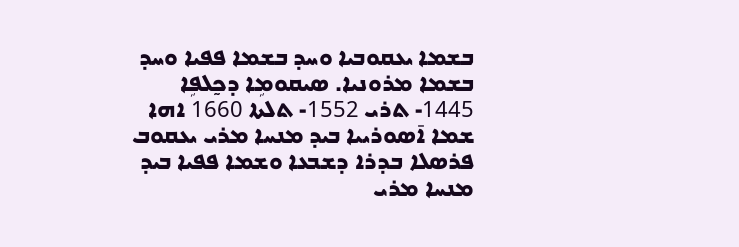ܒܫܡܐ ܝܥܩܘܒܝܐ ܘܚܕ ܒܫܡܐ ܦܦܝܐ ܘܚܕ ܒܫܡܐ ܡܪܘܢܝܐ. ܤܝܩܘܡܹܐ ܕܟ̰ܠܦܹܐ 1445- ܬܪܝ 1552- ܬܠܬܐ 1660 ܐܗܐ ܫܡܐ ܐ̄ܣܘܪܝܝܐ ܒܝܕ ܡܢܚܐ ܡܪܝ ܝܥܩܘܒ ܦܪܣܠܐ ܒܕܪܐ ܕܫܒܥܐ ܘܫܡܐ ܦܦܝܐ ܒܝܕ ܡܢܚܐ ܡܪܝ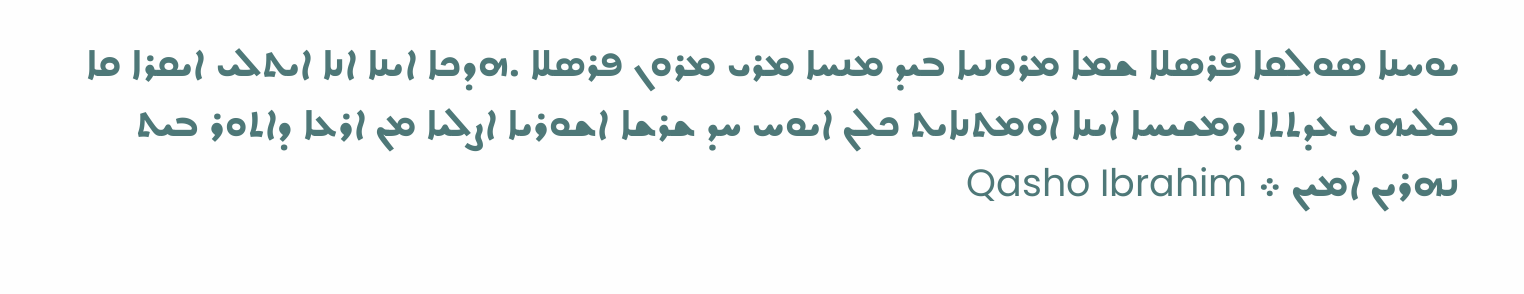ܝܘܚܢܐ ܤܘܠܩܐ ܦܪܣܠܐ ܫܡܐ ܡܪܘܢܝܐ ܒܝܕ ܡܢܚܐ ܡܪܝ ܡܪܘܢ ܦܪܣܠܐ .ܗܕܟܐ ܐܝܢܐ ܐܢܐ ܐܝܬܠܝ ܐܝܩܪܐ ܩܐ ܟܠܝܗܝ ܥܕܬܬܐ ܕܡܫܝܚܐ ܐܝܢܐ ܐܘܡܬܢܐܝܬ ܟܠܢ ܐܝܘܚ ܚܕ ܫܪܫܐ ܐܫܘܪܝܐ ܐܨܠܝܐ ܡܢ ܐܪܥܐ ܕܐܬܘܪ ܒܝܬ ܢܗܪܝܢ ܐܡܝܢ ܀ Qasho Ibrahim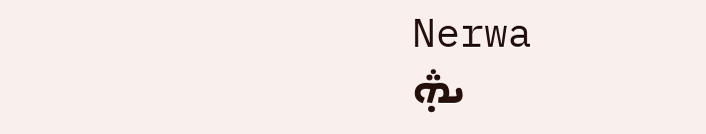Nerwa
                     ܞ